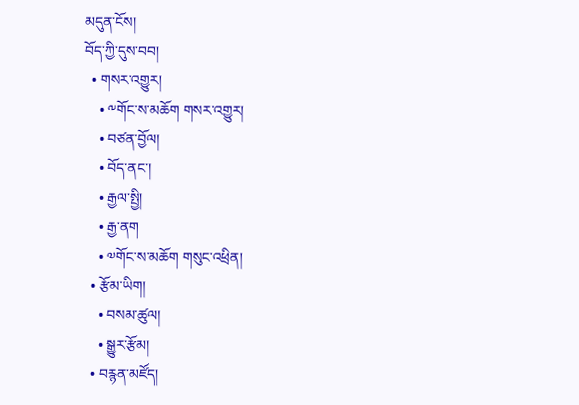མདུན་ངོས།
བོད་ཀྱི་དུས་བབ།
  • གསར་འགྱུར།
    • ༸གོང་ས་མཆོག གསར་འགྱུར།
    • བཙན་བྱོལ།
    • བོད་ནང་།
    • རྒྱལ་སྤྱི།
    • རྒྱ་ནག
    • ༧གོང་ས་མཆོག གསུང་འཕྲིན།
  • རྩོམ་ཡིག།
    • བསམ་ཚུལ།
    • སྒྱུར་རྩོམ།
  • བརྙན་མཛོད།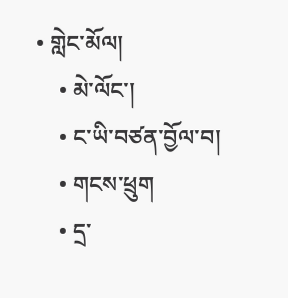• གླེང་མོལ།
    • མེ་ལོང་།
    • ང་ཡི་བཙན་བྱོལ་བ།
    • གངས་ཕྲུག
    • དྲ་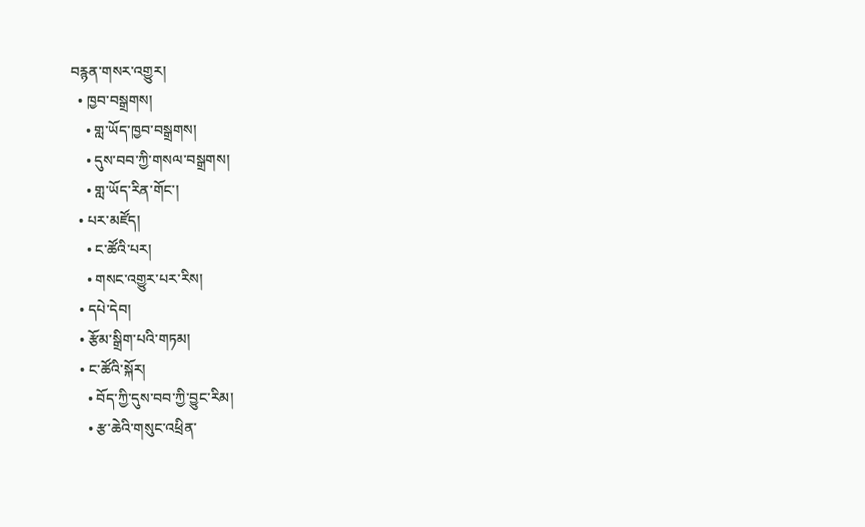བརྙན་གསར་འགྱུར།
  • ཁྱབ་བསྒྲགས།
    • གླ་ཡོད་ཁྱབ་བསྒྲགས།
    • དུས་བབ་ཀྱི་གསལ་བསྒྲགས།
    • གླ་ཡོད་རིན་གོང་།
  • པར་མཛོད།
    • ང་ཚོའི་པར།
    • གསང་འགྱུར་པར་རིས།
  • དཔེ་དེབ།
  • རྩོམ་སྒྲིག་པའི་གཏམ།
  • ང་ཚོའི་སྐོར།
    • བོད་ཀྱི་དུས་བབ་ཀྱི་བྱུང་རིམ།
    • རྩ་ཆེའི་གསུང་འཕྲིན་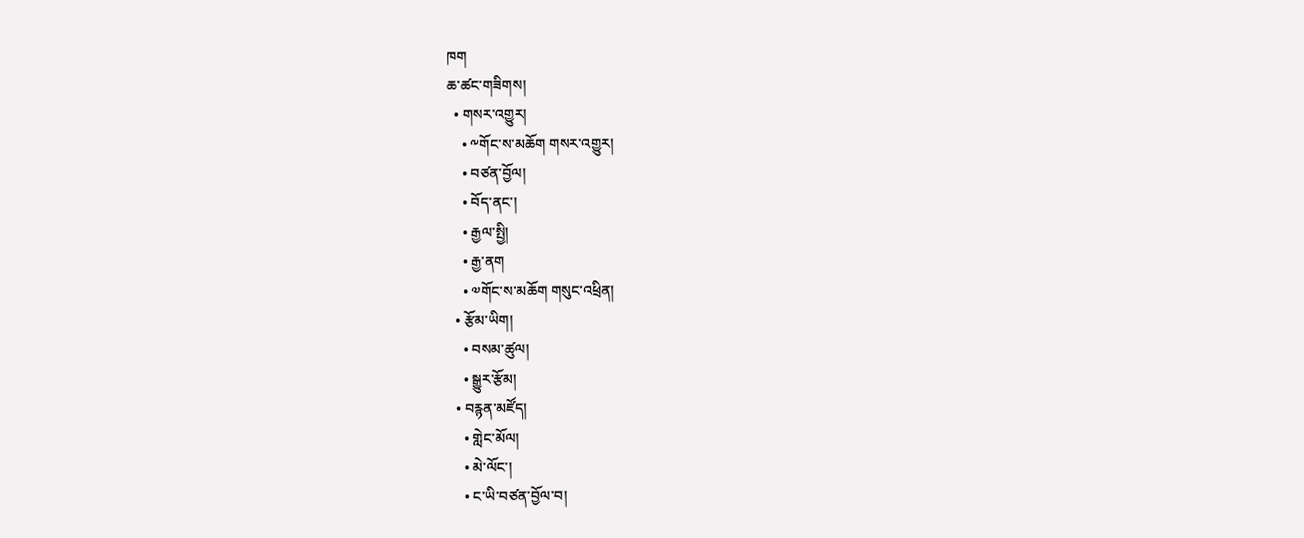ཁག
ཆ་ཚང་གཟིགས།
  • གསར་འགྱུར།
    • ༸གོང་ས་མཆོག གསར་འགྱུར།
    • བཙན་བྱོལ།
    • བོད་ནང་།
    • རྒྱལ་སྤྱི།
    • རྒྱ་ནག
    • ༧གོང་ས་མཆོག གསུང་འཕྲིན།
  • རྩོམ་ཡིག།
    • བསམ་ཚུལ།
    • སྒྱུར་རྩོམ།
  • བརྙན་མཛོད།
    • གླེང་མོལ།
    • མེ་ལོང་།
    • ང་ཡི་བཙན་བྱོལ་བ།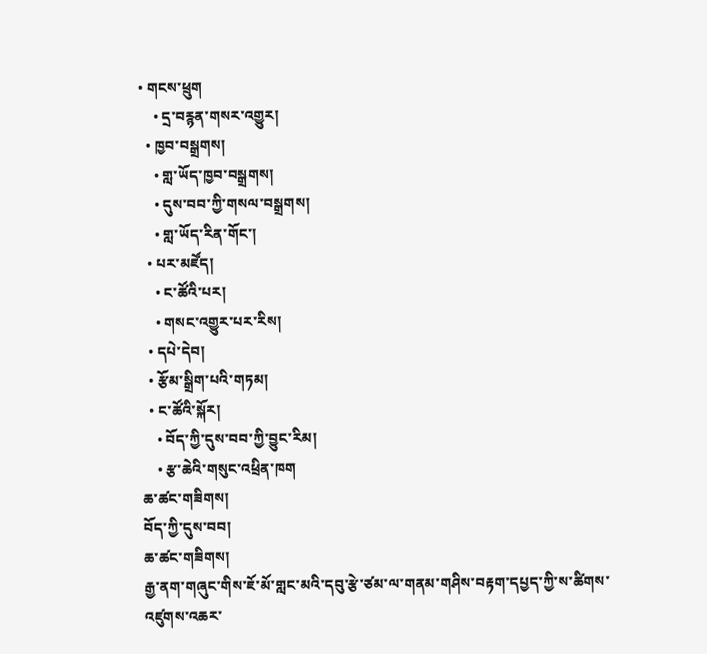• གངས་ཕྲུག
    • དྲ་བརྙན་གསར་འགྱུར།
  • ཁྱབ་བསྒྲགས།
    • གླ་ཡོད་ཁྱབ་བསྒྲགས།
    • དུས་བབ་ཀྱི་གསལ་བསྒྲགས།
    • གླ་ཡོད་རིན་གོང་།
  • པར་མཛོད།
    • ང་ཚོའི་པར།
    • གསང་འགྱུར་པར་རིས།
  • དཔེ་དེབ།
  • རྩོམ་སྒྲིག་པའི་གཏམ།
  • ང་ཚོའི་སྐོར།
    • བོད་ཀྱི་དུས་བབ་ཀྱི་བྱུང་རིམ།
    • རྩ་ཆེའི་གསུང་འཕྲིན་ཁག
ཆ་ཚང་གཟིགས།
བོད་ཀྱི་དུས་བབ།
ཆ་ཚང་གཟིགས།
རྒྱ་ནག་གཞུང་གིས་ཇོ་མོ་གླང་མའི་དབུ་རྩེ་ཙམ་ལ་གནམ་གཤིས་བརྟག་དཔྱད་ཀྱི་ས་ཚིགས་འཛུགས་འཆར་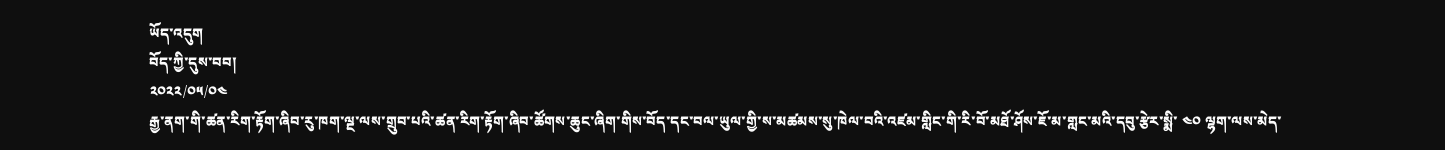ཡོད་འདུག
བོད་ཀྱི་དུས་བབ།
༢༠༢༢/༠༥/༠༤
རྒྱ་ནག་གི་ཚན་རིག་རྟོག་ཞིབ་རུ་ཁག་ལྔ་ལས་གྲུབ་པའི་ཚན་རིག་རྟོག་ཞིབ་ཚོགས་ཆུང་ཞིག་གིས་བོད་དང་བལ་ཡུལ་གྱི་ས་མཚམས་སུ་ཁེལ་བའི་འཛམ་གླིང་གི་རི་བོ་མཐོ་ཤོས་ཇོ་མ་གླང་མའི་དབུ་རྩེར་སྨི་ ༤༠ ལྷག་ལས་མེད་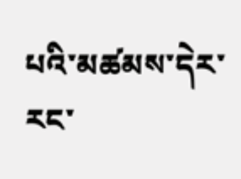པའི་མཚམས་དེར་རང་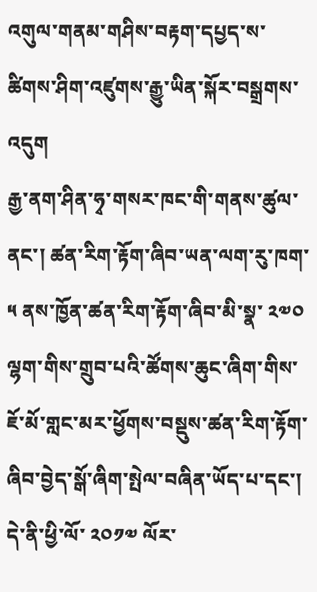འགུལ་གནམ་གཤིས་བརྟག་དཔྱད་ས་ཚིགས་ཤིག་འཛུགས་རྒྱུ་ཡིན་སྐོར་བསྒྲགས་འདུག
རྒྱ་ནག་ཤིན་ཧྭ་གསར་ཁང་གི་གནས་ཚུལ་ནང་། ཚན་རིག་རྟོག་ཞིབ་ཡན་ལག་རུ་ཁག་ ༥ ནས་ཁྱོན་ཚན་རིག་རྟོག་ཞིབ་མི་སྣ་ ༢༧༠ ལྷག་གིས་གྲུབ་པའི་ཚོགས་ཆུང་ཞིག་གིས་ཇོ་མོ་གླང་མར་ཕྱོགས་བསྡུས་ཚན་རིག་རྟོག་ཞིབ་བྱེད་སྒོ་ཞིག་སྤེལ་བཞིན་ཡོད་པ་དང་། དེ་ནི་ཕྱི་ལོ་ ༢༠༡༧ ལོར་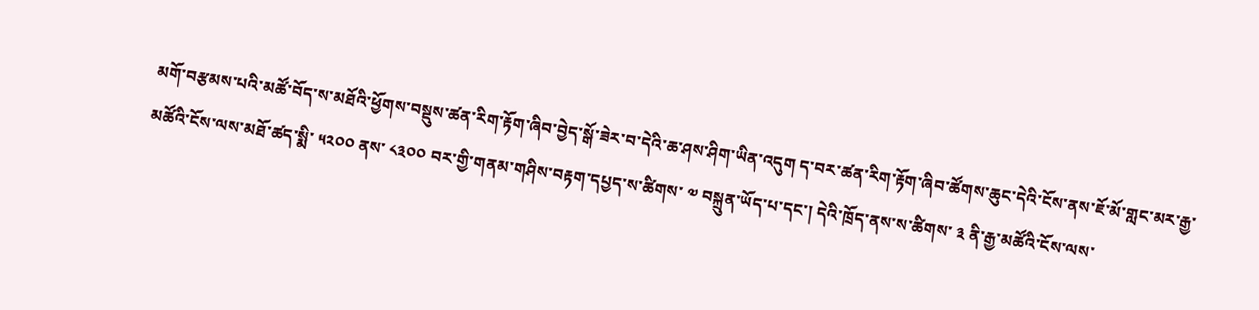མགོ་བརྩམས་པའི་མཚོ་བོད་ས་མཐོའི་ཕྱོགས་བསྡུས་ཚན་རིག་རྟོག་ཞིབ་བྱེད་སྒོ་ཟེར་བ་དེའི་ཆ་ཤས་ཤིག་ཡིན་འདུག ད་བར་ཚན་རིག་རྟོག་ཞིབ་ཚོགས་ཆུང་དེའི་ངོས་ནས་ཇོ་མོ་གླང་མར་རྒྱ་མཚོའི་ངོས་ལས་མཐོ་ཚད་སྨི་ ༥༢༠༠ ནས་ ༨༣༠༠ བར་གྱི་གནམ་གཤིས་བརྟག་དཔྱད་ས་ཚིགས་ ༧ བསྐྲུན་ཡོད་པ་དང་། དེའི་ཁྲོད་ནས་ས་ཚིགས་ ༣ ནི་རྒྱ་མཚོའི་ངོས་ལས་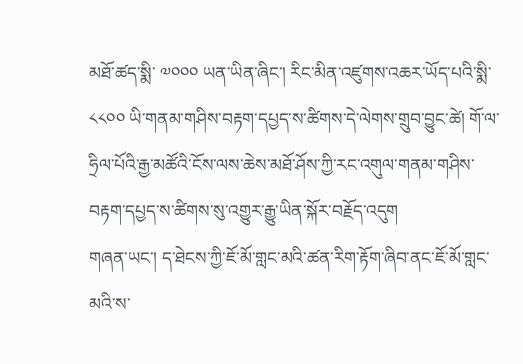མཐོ་ཚད་སྨི་ ༧༠༠༠ ཡན་ཡིན་ཞིང་། རིང་མིན་འཛུགས་འཆར་ཡོད་པའི་སྨི་ ༨༨༠༠ ཡི་གནམ་གཤིས་བརྟག་དཔྱད་ས་ཚིགས་དེ་ལེགས་གྲུབ་བྱུང་ཚེ། གོ་ལ་ཧྲིལ་པོའི་རྒྱ་མཚོའི་ངོས་ལས་ཆེས་མཐོ་ཤོས་ཀྱི་རང་འགུལ་གནམ་གཤིས་བརྟག་དཔྱད་ས་ཚིགས་སུ་འགྱུར་རྒྱུ་ཡིན་སྐོར་བརྗོད་འདུག
གཞན་ཡང་། ད་ཐེངས་ཀྱི་ཇོ་མོ་གླང་མའི་ཚན་རིག་རྟོག་ཞིབ་ནང་ཇོ་མོ་གླང་མའི་ས་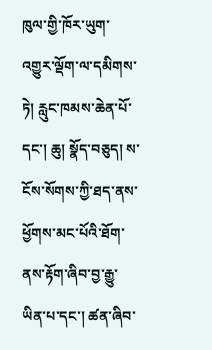ཁུལ་གྱི་ཁོར་ཡུག་འགྱུར་ལྡོག་ལ་དམིགས་ཏེ། རླུང་ཁམས་ཆེན་པོ་དང་། ཆུ། སྣོད་བཅུད། ས་ངོས་སོགས་ཀྱི་ཐད་ནས་ཕྱོགས་མང་པོའི་ཐོག་ནས་རྟོག་ཞིབ་བྱ་རྒྱུ་ཡིན་པ་དང་། ཚན་ཞིབ་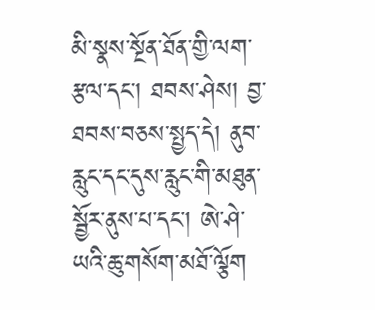མི་སྣས་སྔོན་ཐོན་གྱི་ལག་རྩལ་དང་། ཐབས་ཤེས། བྱ་ཐབས་བཅས་སྤྱད་དེ། ནུབ་རླུང་དང་དུས་རླུང་གི་མཐུན་སྦྱོར་ནུས་པ་དང་། ཨེ་ཤེ་ཡའི་ཆུ་གསོག་མཐོ་ལྕོག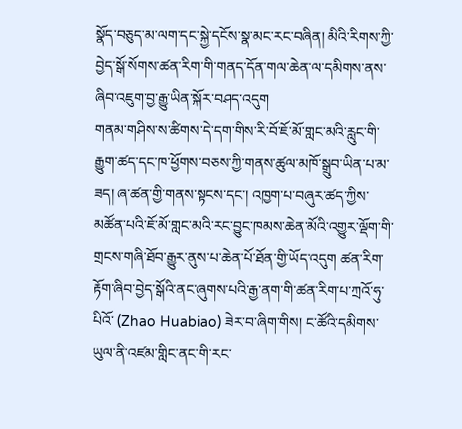སྣོད་བཅུད་མ་ལག་དང་སྐྱེ་དངོས་སྣ་མང་རང་བཞིན། མིའི་རིགས་ཀྱི་བྱེད་སྒོ་སོགས་ཚན་རིག་གི་གནད་དོན་གལ་ཆེན་ལ་དམིགས་ནས་ཞིབ་འཇུག་བྱ་རྒྱུ་ཡིན་སྐོར་བཤད་འདུག
གནམ་གཤིས་ས་ཚིགས་དེ་དག་གིས་རི་བོ་ཇོ་མོ་གླང་མའི་རླུང་གི་རྒྱུག་ཚད་དང་ཁ་ཕྱོགས་བཅས་ཀྱི་གནས་ཚུལ་མཁོ་སྒྲུབ་ཡིན་པ་མ་ཟད། ཞ་ཚན་གྱི་གནས་སྟངས་དང་། འཁྱག་པ་བཞུར་ཚད་ཀྱིས་མཚོན་པའི་ཇོ་མོ་གླང་མའི་རང་བྱུང་ཁམས་ཆེན་མོའི་འགྱུར་ལྡོག་གི་གྲངས་གཞི་ཐོབ་རྒྱུར་ནུས་པ་ཆེན་པོ་ཐོན་གྱི་ཡོད་འདུག ཚན་རིག་རྟོག་ཞིབ་བྱེད་སྒོའི་ནང་ཞུགས་པའི་རྒྱ་ནག་གི་ཚན་རིག་པ་ཀྲའོ་ཧུ་པིའོ་ (Zhao Huabiao) ཟེར་བ་ཞིག་གིས། ང་ཚོའི་དམིགས་ཡུལ་ནི་འཛམ་གླིང་ནང་གི་རང་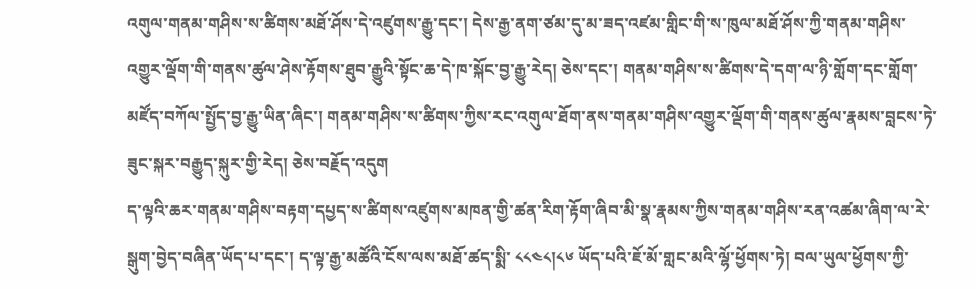འགུལ་གནམ་གཤིས་ས་ཚིགས་མཐོ་ཤོས་དེ་འཛུགས་རྒྱུ་དང་། དེས་རྒྱ་ནག་ཙམ་དུ་མ་ཟད་འཛམ་གླིང་གི་ས་ཁུལ་མཐོ་ཤོས་ཀྱི་གནམ་གཤིས་འགྱུར་ལྡོག་གི་གནས་ཚུལ་ཤེས་རྟོགས་ཐུབ་རྒྱུའི་སྟོང་ཆ་དེ་ཁ་སྐོང་བྱ་རྒྱུ་རེད། ཅེས་དང་། གནམ་གཤིས་ས་ཚིགས་དེ་དག་ལ་ཉི་གློག་དང་གློག་མཛོད་བཀོལ་སྤྱོད་བྱ་རྒྱུ་ཡིན་ཞིང་། གནམ་གཤིས་ས་ཚིགས་ཀྱིས་རང་འགུལ་ཐོག་ནས་གནམ་གཤིས་འགྱུར་ལྡོག་གི་གནས་ཚུལ་རྣམས་བླངས་ཏེ་ཟུང་སྐར་བརྒྱུད་སྐུར་གྱི་རེད། ཅེས་བརྗོད་འདུག
ད་ལྟའི་ཆར་གནམ་གཤིས་བརྟག་དཔྱད་ས་ཚིགས་འཛུགས་མཁན་གྱི་ཚན་རིག་རྟོག་ཞིབ་མི་སྣ་རྣམས་ཀྱིས་གནམ་གཤིས་རན་འཚམ་ཞིག་ལ་རེ་སྒུག་བྱེད་བཞིན་ཡོད་པ་དང་། ད་ལྟ་རྒྱ་མཚོའི་ངོས་ལས་མཐོ་ཚད་སྨི་ ༨༨༤༨།༨༦ ཡོད་པའི་ཇོ་མོ་གླང་མའི་ལྷོ་ཕྱོགས་ཏེ། བལ་ཡུལ་ཕྱོགས་ཀྱི་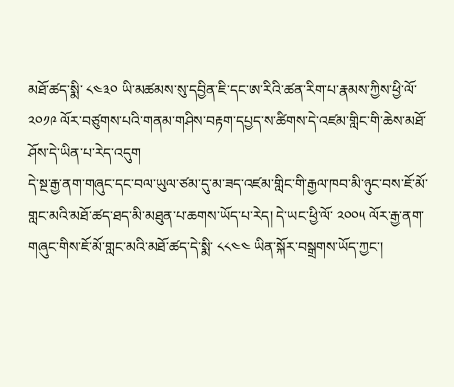མཐོ་ཚད་སྨི་ ༨༤༣༠ ཡི་མཚམས་སུ་དབྱིན་ཇི་དང་ཨ་རིའི་ཚན་རིག་པ་རྣམས་ཀྱིས་ཕྱི་ལོ་ ༢༠༡༩ ལོར་བཙུགས་པའི་གནམ་གཤིས་བརྟག་དཔྱད་ས་ཚིགས་དེ་འཛམ་གླིང་གི་ཆེས་མཐོ་ཤོས་དེ་ཡིན་པ་རེད་འདུག
དེ་སྔ་རྒྱ་ནག་གཞུང་དང་བལ་ཡུལ་ཙམ་དུ་མ་ཟད་འཛམ་གླིང་གི་རྒྱལ་ཁབ་མི་ཉུང་བས་ཇོ་མོ་གླང་མའི་མཐོ་ཚད་ཐད་མི་མཐུན་པ་ཆགས་ཡོད་པ་རེད། དེ་ཡང་ཕྱི་ལོ་ ༢༠༠༥ ལོར་རྒྱ་ནག་གཞུང་གིས་ཇོ་མོ་གླང་མའི་མཐོ་ཚད་དེ་སྨི་ ༨༨༤༤ ཡིན་སྐོར་བསྒྲགས་ཡོད་ཀྱང་།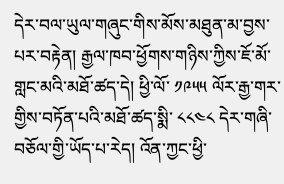དེར་བལ་ཡུལ་གཞུང་གིས་མོས་མཐུན་མ་བྱས་པར་བརྟེན། རྒྱལ་ཁབ་ཕྱོགས་གཉིས་ཀྱིས་ཇོ་མོ་གླང་མའི་མཐོ་ཚད་དེ། ཕྱི་ལོ་ ༡༩༥༥ ལོར་རྒྱ་གར་གྱིས་བཏོན་པའི་མཐོ་ཚད་སྨི་ ༨༨༤༨ དེར་གཞི་བཅོལ་གྱི་ཡོད་པ་རེད། འོན་ཀྱང་ཕྱི་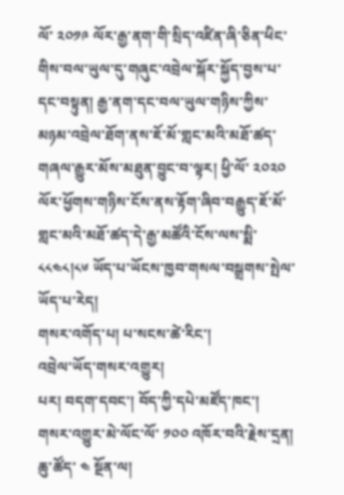ལོ་ ༢༠༡༩ ལོར་རྒྱ་ནག་གི་སྲིད་འཛིན་ཞི་ཅིན་ཕིང་གིས་བལ་ཡུལ་དུ་གཞུང་འབྲེལ་སྐོར་སྐྱོད་བྱས་པ་དང་བསྟུན། རྒྱ་ནག་དང་བལ་ཡུལ་གཉིས་ཀྱིས་མཉམ་འབྲེལ་ཐོག་ནས་ཇོ་མོ་གླང་མའི་མཐོ་ཚད་གཞལ་རྒྱུར་མོས་མཐུན་བྱུང་བ་ལྟར། ཕྱི་ལོ་ ༢༠༢༠ ལོར་ཕྱོགས་གཉིས་ངོས་ནས་རྟོག་ཞིབ་བརྒྱུད་ཇོ་མོ་གླང་མའི་མཐོ་ཚད་དེ་རྒྱ་མཚོའི་ངོས་ལས་སྨི་ ༨༨༤༨།༨༦ ཡོད་པ་ཡོངས་ཁྱབ་གསལ་བསྒྲགས་སྤེལ་ཡོད་པ་རེད།
གསར་འགོད་པ། པ་སངས་ཚེ་རིང་།
འབྲེལ་ཡོད་གསར་འགྱུར།
པར། བདག་དབང་། བོད་ཀྱི་དཔེ་མཛོད་ཁང་།
གསར་འགྱུར་མེ་ལོང་ལོ་ ༡༠༠ འཁོར་བའི་རྗེས་དྲན།
ཆུ་ཚོད་ ༤ སྔོན་ལ།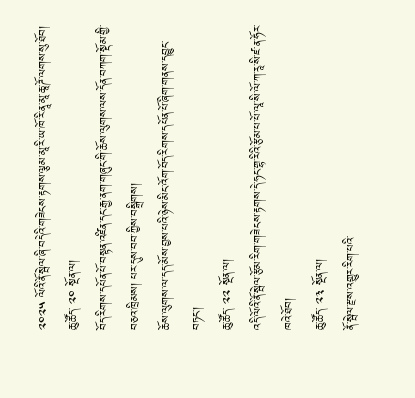༢༠༢༥ ལོའི་ནོ་སྦེལ་ཞི་བདེའི་གཟེངས་རྟགས་ལྕམ་མཱ་རི་ཡ་ཁོ་རི་ནཱ་མཱ་ཆཱ་ཌོ་ལགས་སུ་ཐོབ།
ཆུ་ཚོད་ ༢༠ སྔོན་ལ།
བོད་རིགས་དཔོན་པོ་བསྟན་འཛིན་དང་རྒྱ་ནག་གཞུང་གི་ཆོས་ལུགས་ལས་དོན་བཀག་སྡོམ་གྱི་བཅའ་ཁྲིམས། པར་དུས་བབ་ཀྱིས་བསྒྲིགས།
ཆོས་ལུགས་ལ་དད་མོས་བྱས་པའི་ཉེས་མིང་འོག་བོད་རིགས་དཔོན་པོ་ཞིག་གནས་དབྱུང་བཏང་།
ཆུ་ཚོད་ ༢༢ སྔོན་ལ།
འདི་ལོའི་ནོ་སྦེལ་རྩོམ་རིག་གཟེངས་རྟགས་དེ་ཧང་གྷ་རིའི་རྩོམ་པ་པོ་ལཱ་སི་ལོ་ཀ་རཱ་སི་ཛ་ན་ཧོར་ཁའེ་ཐོབ།
ཆུ་ཚོད་ ༢༣ སྔོན་ལ།
ནོ་སྦེལ་རྫས་འགྱུར་རིག་པའི་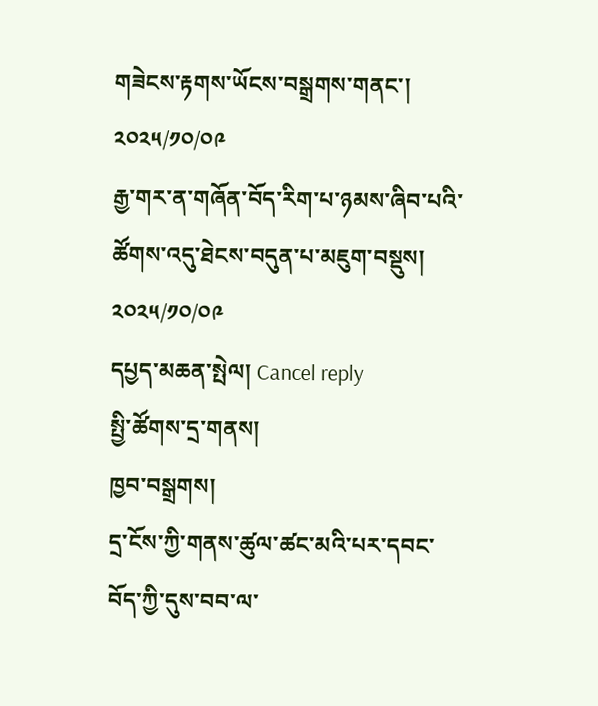གཟེངས་རྟགས་ཡོངས་བསྒྲགས་གནང་།
༢༠༢༥/༡༠/༠༩
རྒྱ་གར་ན་གཞོན་བོད་རིག་པ་ཉམས་ཞིབ་པའི་ཚོགས་འདུ་ཐེངས་བདུན་པ་མཇུག་བསྡུས།
༢༠༢༥/༡༠/༠༩
དཔྱད་མཆན་སྤེལ། Cancel reply
སྤྱི་ཚོགས་དྲ་གནས།
ཁྱབ་བསྒྲགས།
དྲ་ངོས་ཀྱི་གནས་ཚུལ་ཚང་མའི་པར་དབང་བོད་ཀྱི་དུས་བབ་ལ་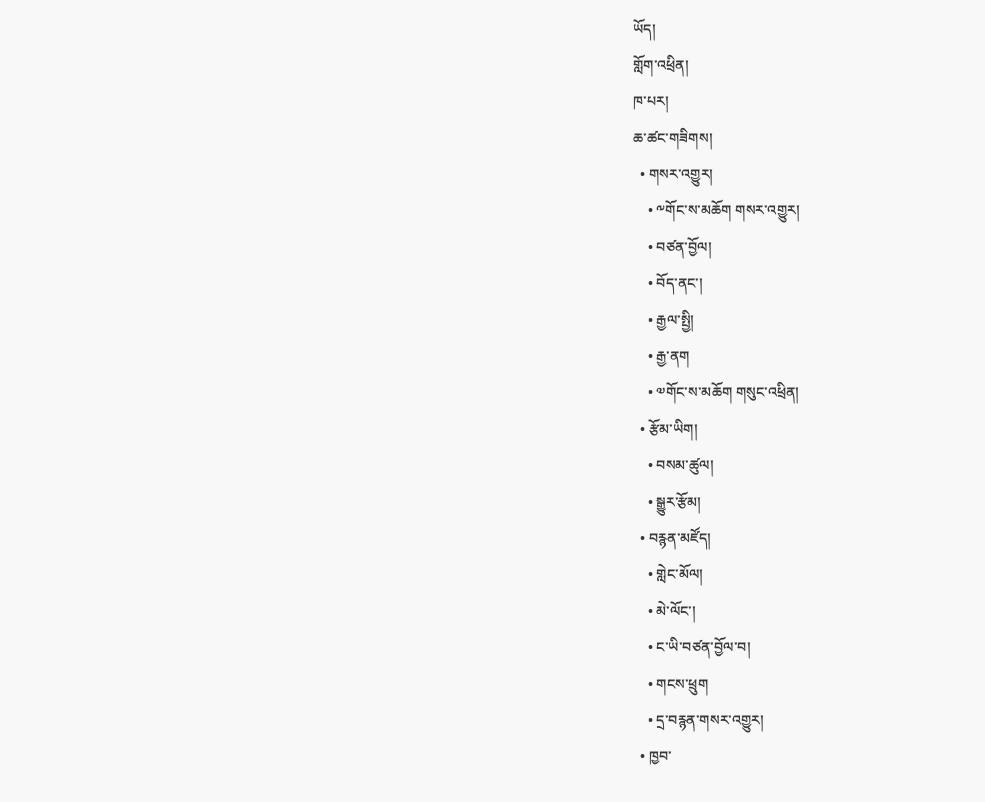ཡོད།
གློག་འཕྲིན།
ཁ་པར།
ཆ་ཚང་གཟིགས།
  • གསར་འགྱུར།
    • ༸གོང་ས་མཆོག གསར་འགྱུར།
    • བཙན་བྱོལ།
    • བོད་ནང་།
    • རྒྱལ་སྤྱི།
    • རྒྱ་ནག
    • ༧གོང་ས་མཆོག གསུང་འཕྲིན།
  • རྩོམ་ཡིག།
    • བསམ་ཚུལ།
    • སྒྱུར་རྩོམ།
  • བརྙན་མཛོད།
    • གླེང་མོལ།
    • མེ་ལོང་།
    • ང་ཡི་བཙན་བྱོལ་བ།
    • གངས་ཕྲུག
    • དྲ་བརྙན་གསར་འགྱུར།
  • ཁྱབ་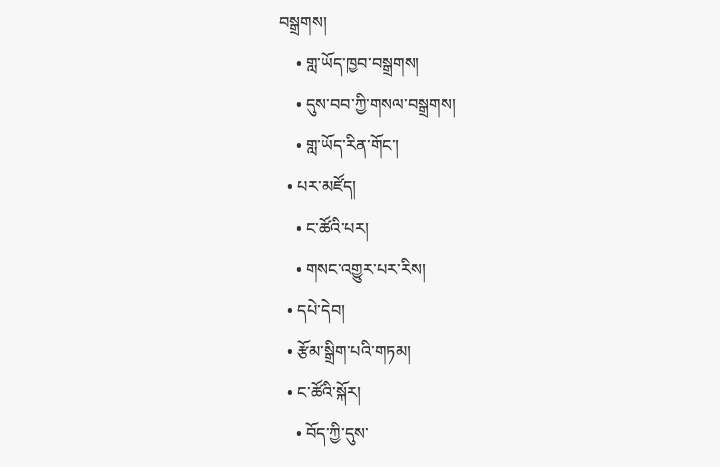བསྒྲགས།
    • གླ་ཡོད་ཁྱབ་བསྒྲགས།
    • དུས་བབ་ཀྱི་གསལ་བསྒྲགས།
    • གླ་ཡོད་རིན་གོང་།
  • པར་མཛོད།
    • ང་ཚོའི་པར།
    • གསང་འགྱུར་པར་རིས།
  • དཔེ་དེབ།
  • རྩོམ་སྒྲིག་པའི་གཏམ།
  • ང་ཚོའི་སྐོར།
    • བོད་ཀྱི་དུས་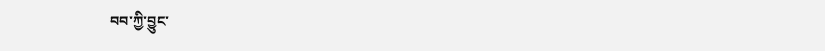བབ་ཀྱི་བྱུང་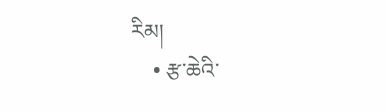རིམ།
    • རྩ་ཆེའི་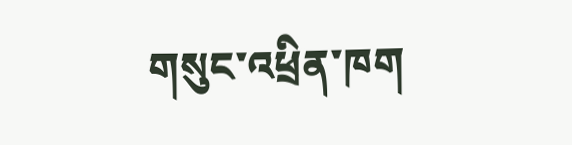གསུང་འཕྲིན་ཁག